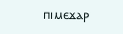ⲡⲓⲙⲉϫⲁⲣ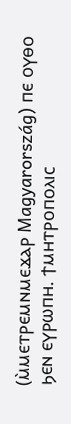(ⲙ̀ⲙⲉⲧⲣⲉⲙⲛⲙⲉϫⲁⲣ Magyarország) ⲡⲉ ⲟⲩⲑⲟ ϧⲉⲛ ⲉⲩⲣⲱⲡⲏ. ϯⲙⲏⲧⲣⲟⲡⲟⲗⲓⲥ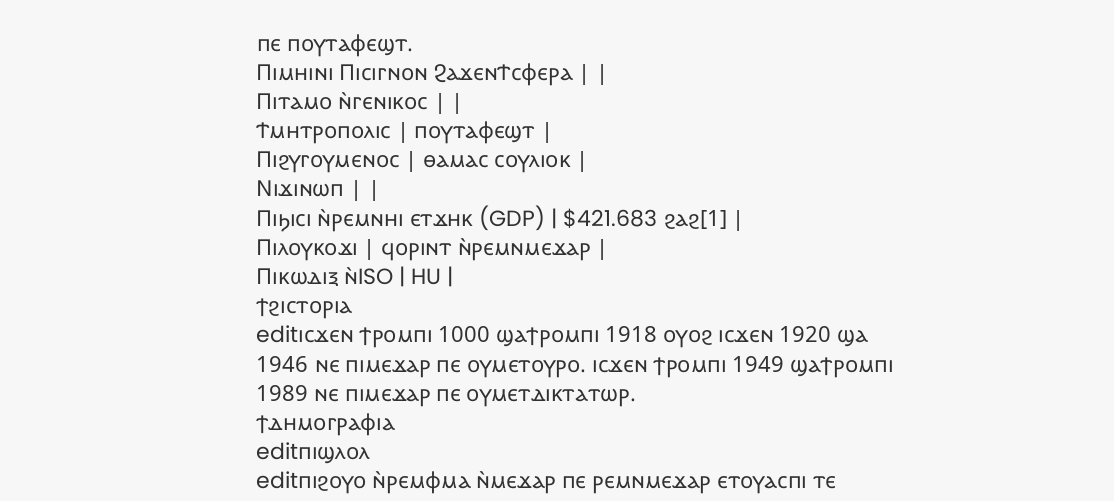ⲡⲉ ⲡⲟⲩⲧⲁⲫⲉϣⲧ.
Ⲡⲓⲙⲏⲓⲛⲓ Ⲡⲓⲥⲓⲅⲛⲟⲛ ϨⲁϫⲉⲛϮⲥⲫⲉⲣⲁ | |
Ⲡⲓⲧⲁⲙⲟ ⲛ̀ⲅⲉⲛⲓⲕⲟⲥ | |
Ϯⲙⲏⲧⲣⲟⲡⲟⲗⲓⲥ | ⲡⲟⲩⲧⲁⲫⲉϣⲧ |
Ⲡⲓϩⲩⲅⲟⲩⲙⲉⲛⲟⲥ | ⲑⲁⲙⲁⲥ ⲥⲟⲩⲗⲓⲟⲕ |
Ⲛⲓϫⲓⲛⲱⲡ | |
Ⲡⲓϧⲓⲥⲓ ⲛ̀ⲣⲉⲙⲛⲏⲓ ⲉⲧϫⲏⲕ (GDP) | $421.683 ϩⲁϩ[1] |
Ⲡⲓⲗⲟⲩⲕⲟϫⲓ | ϥⲟⲣⲓⲛⲧ ⲛ̀ⲣⲉⲙⲛⲙⲉϫⲁⲣ |
Ⲡⲓⲕⲱⲇⲓⲝ ⲛ̀ISO | HU |
ϯϩⲓⲥⲧⲟⲣⲓⲁ
editⲓⲥϫⲉⲛ ϯⲣⲟⲙⲡⲓ 1000 ϣⲁϯⲣⲟⲙⲡⲓ 1918 ⲟⲩⲟϩ ⲓⲥϫⲉⲛ 1920 ϣⲁ 1946 ⲛⲉ ⲡⲓⲙⲉϫⲁⲣ ⲡⲉ ⲟⲩⲙⲉⲧⲟⲩⲣⲟ. ⲓⲥϫⲉⲛ ϯⲣⲟⲙⲡⲓ 1949 ϣⲁϯⲣⲟⲙⲡⲓ 1989 ⲛⲉ ⲡⲓⲙⲉϫⲁⲣ ⲡⲉ ⲟⲩⲙⲉⲧⲇⲓⲕⲧⲁⲧⲱⲣ.
ϯⲇⲏⲙⲟⲅⲣⲁⲫⲓⲁ
editⲡⲓϣⲗⲟⲗ
editⲡⲓϩⲟⲩⲟ ⲛ̀ⲣⲉⲙⲫⲙⲁ ⲛ̀ⲙⲉϫⲁⲣ ⲡⲉ ⲣⲉⲙⲛⲙⲉϫⲁⲣ ⲉⲧⲟⲩⲁⲥⲡⲓ ⲧⲉ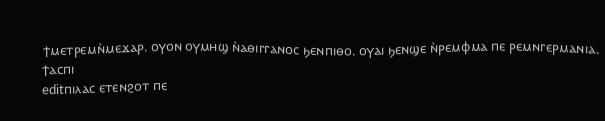ϯⲙⲉⲧⲣⲉⲙⲛ̀ⲙⲉϫⲁⲣ. ⲟⲩⲟⲛ ⲟⲩⲙⲏϣ ⲛ̀ⲁⲑⲓⲅⲅⲁⲛⲟⲥ ϧⲉⲛⲡⲓⲑⲟ. ⲟⲩⲁⲓ ϧⲉⲛϣⲉ ⲛ̀ⲣⲉⲙⲫⲙⲁ ⲡⲉ ⲣⲉⲙⲛⲅⲉⲣⲙⲁⲛⲓⲁ.
ϯⲁⲥⲡⲓ
editⲡⲓⲗⲁⲥ ⲉⲧⲉⲛϩⲟⲧ ⲡⲉ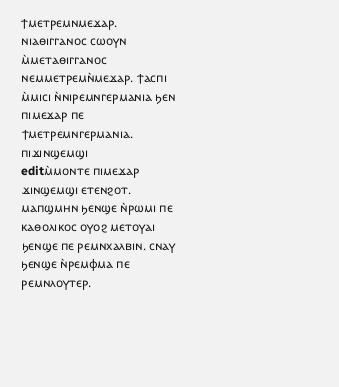ϯⲙⲉⲧⲣⲉⲙⲛⲙⲉϫⲁⲣ. ⲛⲓⲁⲑⲓⲅⲅⲁⲛⲟⲥ ⲥⲱⲟⲩⲛ ⲙ̀ⲙⲉⲧⲁⲑⲓⲅⲅⲁⲛⲟⲥ ⲛⲉⲙⲙⲉⲧⲣⲉⲙⲛ̀ⲙⲉϫⲁⲣ. ϯⲁⲥⲡⲓ ⲙ̀ⲙⲓⲥⲓ ⲛ̀ⲛⲓⲣⲉⲙⲛⲅⲉⲣⲙⲁⲛⲓⲁ ϧⲉⲛ ⲡⲓⲙⲉϫⲁⲣ ⲡⲉ ϯⲙⲉⲧⲣⲉⲙⲛⲅⲉⲣⲙⲁⲛⲓⲁ.
ⲡⲓϫⲓⲛϣⲉⲙϣⲓ
editⲙ̀ⲙⲟⲛⲧⲉ ⲡⲓⲙⲉϫⲁⲣ ϫⲓⲛϣⲉⲙϣⲓ ⲉⲧⲉⲛϩⲟⲧ. ⲙⲁⲡϣⲙⲏⲛ ϧⲉⲛϣⲉ ⲛ̀ⲣⲱⲙⲓ ⲡⲉ ⲕⲁⲑⲟⲗⲓⲕⲟⲥ ⲟⲩⲟϩ ⲙⲉⲧⲟⲩⲁⲓ ϧⲉⲛϣⲉ ⲡⲉ ⲣⲉⲙⲛⲭⲁⲗⲃⲓⲛ. ⲥⲛⲁⲩ ϧⲉⲛϣⲉ ⲛ̀ⲣⲉⲙⲫⲙⲁ ⲡⲉ ⲣⲉⲙⲛⲗⲟⲩⲧⲉⲣ.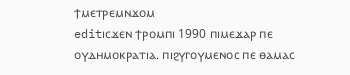ϯⲙⲉⲧⲣⲉⲙⲛϫⲟⲙ
editⲓⲥϫⲉⲛ ϯⲣⲟⲙⲡⲓ 1990 ⲡⲓⲙⲉϫⲁⲣ ⲡⲉ ⲟⲩⲇⲏⲙⲟⲕⲣⲁⲧⲓⲁ. ⲡⲓϩⲩⲅⲟⲩⲙⲉⲛⲟⲥ ⲡⲉ ⲑⲁⲙⲁⲥ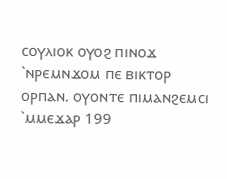ⲥⲟⲩⲗⲓⲟⲕ ⲟⲩⲟϩ ⲡⲓⲛⲟϫ `ⲛⲣⲉⲙⲛϫⲟⲙ ⲡⲉ ⲃⲓⲕⲧⲟⲣ ⲟⲣⲡⲁⲛ. ⲟⲩⲟⲛⲧⲉ ⲡⲓⲙⲁⲛϩⲉⲙⲥⲓ `ⲙⲙⲉϫⲁⲣ 199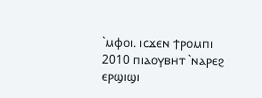`ⲙⲫⲟⲓ. ⲓⲥϫⲉⲛ ϯⲣⲟⲙⲡⲓ 2010 ⲡⲓⲁⲟⲩⲃⲏⲧ `ⲛⲁⲣⲉϩ ⲉⲣϣⲓϣⲓ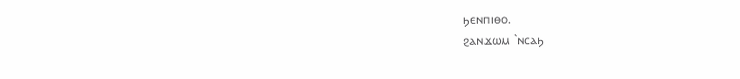ϧⲉⲛⲡⲓⲑⲟ.
ϩⲁⲛϫⲱⲙ `ⲛⲥⲁϧ